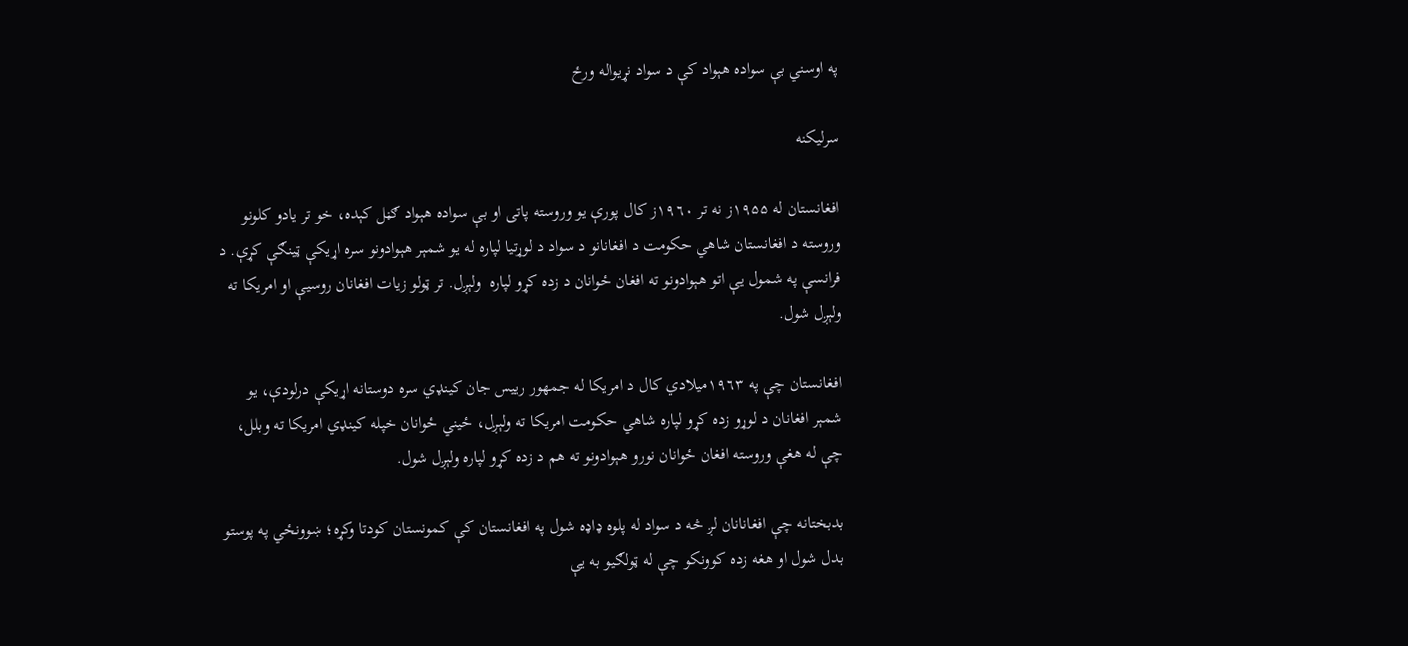په اوسني بې سواده هېواد کې د سواد نړيواله ورځ

سرليکنه

افغانستان له ۱۹۵۵ز نه تر ١٩٦٠ز کال پورې يو وروسته پاتی او بې سواده هېواد ګڼل کېده، خو تر يادو کلونو وروسته د افغانستان شاهي حکومت د افغانانو د سواد د لوړتيا لپاره له يو شمېر هېوادونو سره اړيکې ټينګې کړې. د فرانسې په شمول یې اتو هېوادونو ته افغان ځوانان د زده کړو لپاره  ولېږل. تر ټولو زيات افغانان روسیې او امريکا ته ولېږل شول.

افغانستان چې په ١٩٦٣ميلادي کال د امريکا له جمهور ریيس جان کينډي سره دوستانه اړيکې درلودې، يو شمېر افغانان د لوړو زده کړو لپاره شاهي حکومت امريکا ته ولېږل، ځیني ځوانان خپله کينډي امريکا ته وبلل، چې له هغې وروسته افغان ځوانان نورو هېوادونو ته هم د زده کړو لپاره ولېږل شول.

بدبختانه چې افغانانان لږ څه د سواد له پلوه ډاډه شول په افغانستان کې کمونستان کودتا وکړه؛ ښوونځي په پوستو بدل شول او هغه زده کوونکو چې له ټولګيو به یې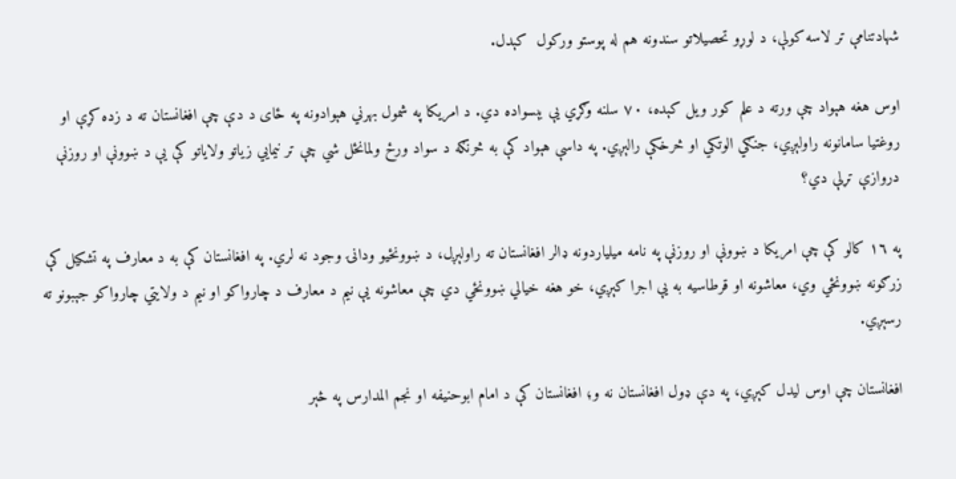شهادتنامې تر لاسه کولې، د لوړو تحصيلاتو سندونه هم له پوستو ورکول  کېدل.

اوس هغه هېواد چې ورته د علم کور ويل کېده، ٧٠ سلنه وګړي یې بېسواده دي. د امريکا په شمول بهرني هېوادونه په ځای د دې چې افغانستان ته د زده کړې او روغتيا سامانونه راولېږي، جنګي الوتکي او څرخکې رالېږي. په داسې هېواد کې به څرنګه د سواد ورځ ولمانځل شي چې تر نيمايي زياتو ولاياتو کې یې د ښوونې او روزنې دروازې تړلې دي؟

په ١٦ کالو کې چې امريکا د ښوونې او روزنې په نامه ميلياردونه ډالر افغانستان ته راولېږل، د ښوونځيو ودانۍ وجود نه لري. په افغانستان کې به د معارف په تشکيل کې زرګونه ښوونځي وي، معاشونه او قرطاسيه به یې اجرا کېږي، خو هغه خيالي ښوونځي دي چې معاشونه یې نيم د معارف د چارواکو او نيم د ولايتي چارواکو جېبونو ته رسېږي.

افغانستان چې اوس ليدل کېږي، په دې ډول افغانستان نه و؛ افغانستان کې د امام ابوحنيفه او نجم المدارس په څېر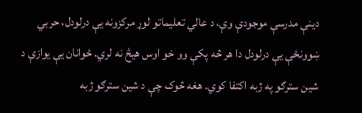دينې مدرسې موجودې وې، د عالي تعليماتو لوړ مرکزونه یې درلودل، حربي ښوونځې یې درلودل دا هر څه پکې وو خو اوس هيڅ نه لري. ځوانان یې يوازې د شين سترګو په ژبه اکتفا کوي. هغه څوک چې د شين سترګو ژبه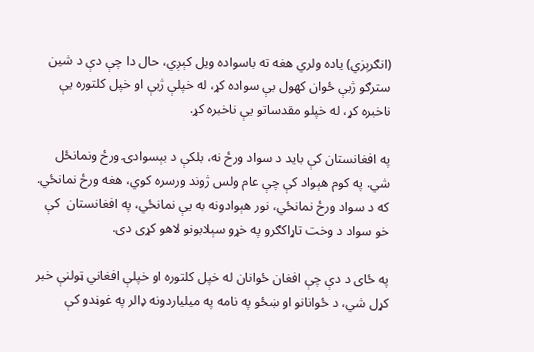(انګرېزي) ياده ولري هغه ته باسواده ويل کېږي، حال دا چې دې د شين سترګو ژبې ځوان کهول بې سواده کړ، له خپلې ژبې او خپل کلتوره یې ناخبره کړ، له خپلو مقدساتو یې ناخبره کړ.

په افغانستان کې بايد د سواد ورځ نه، بلکې د بېسوادۍ ورځ ونمانځل شي. په کوم هېواد کې چې عام ولس ژوند ورسره کوي، هغه ورځ نمانځي. که د سواد ورځ نمانځي، نور هېوادونه به یې نمانځي، په افغانستان  کې خو سواد د وخت تاړاکګرو په خړو سېلابونو لاهو کړی دى.

په ځای د دې چې افغان ځوانان له خپل کلتوره او خپلې افغاني ټولنې خبر کړل شي، د ځوانانو او ښځو په نامه په ميلياردونه ډالر په غوڼدو کې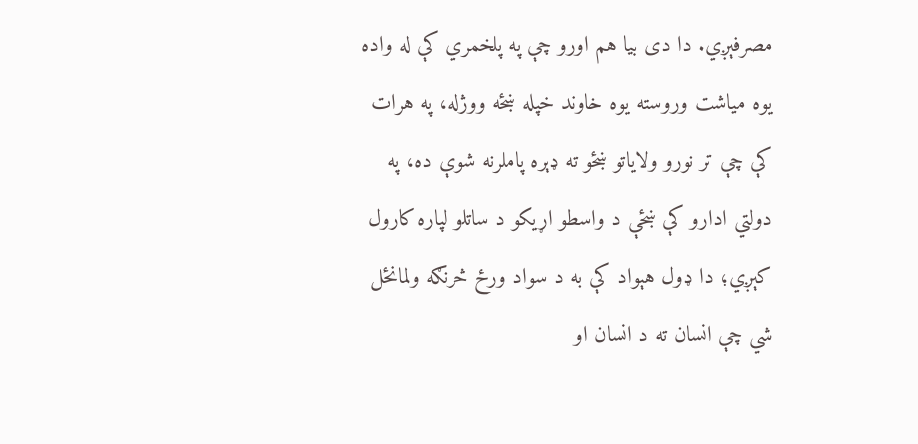مصرفېږي. دا دی بيا هم اورو چې په پلخمري کې له واده يوه مياشت وروسته يوه خاوند خپله ښځه ووژله، په هرات کې چې تر نورو ولاياتو ښځو ته ډېره پاملرنه شوې ده، په دولتي ادارو کې ښځې د واسطو اړيکو د ساتلو لپاره کارول کېږي؛ دا ډول هېواد کې به د سواد ورځ څرنګه ولمانځل شي چې انسان ته د انسان او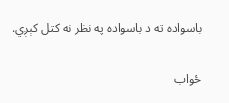باسواده ته د باسواده په نظر نه کتل کېږي.

ځواب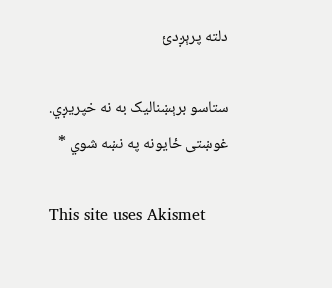دلته پرېږدئ

ستاسو برېښناليک به نه خپريږي. غوښتى ځایونه په نښه شوي *

This site uses Akismet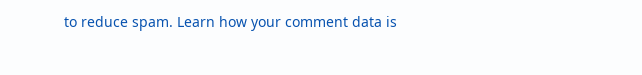to reduce spam. Learn how your comment data is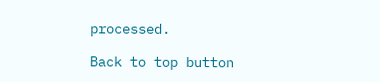processed.

Back to top button